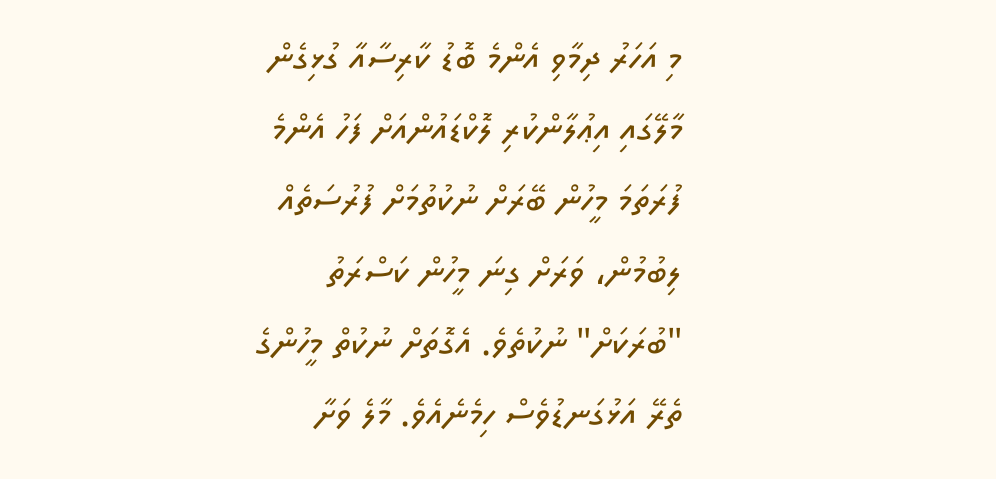މި އަހަރު ދިމާވި އެންމެ ބޮޑު ކާރިސާއާ ގުޅިގެން މާލޭގައި އިޢުލާންކުރި ލޮކްޑައުންއަށް ފަހު އެންމެ ފުރަތަމަ މީހުން ބޭރަށް ނުކުތުމަށް ފުރުސަތެއް ލިބުމުން، ވަރަށް ގިނަ މީހުން ކަސްރަތު "ބުރަކަށް" ނުކުތެވެ. އެގޮތަށް ނުކުތް މީހުންގެ ތެރޭ އަޅުގަނޑުވެސް ހިމެނެއެވެ. މާލެ ވަށާ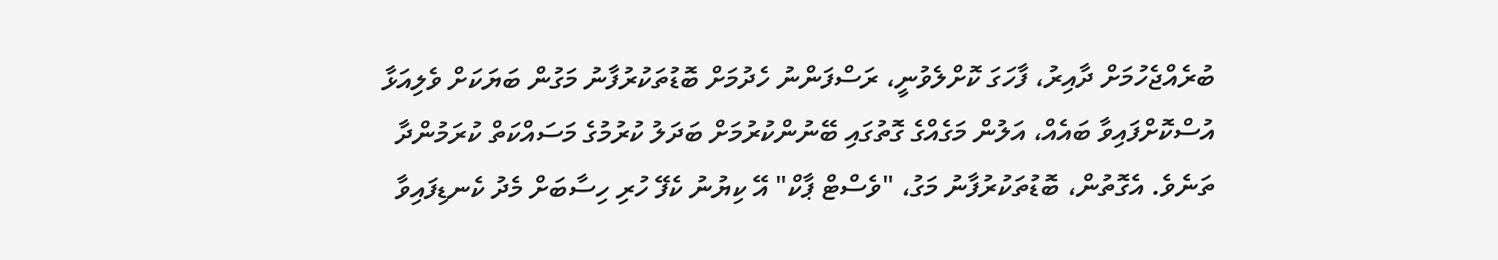ބުރެއްޖެހުމަށް ދާއިރު، ފާހަގަ ކޮށްލެވުނީ، ރަސްފަންނު ހެދުމަށް ބޮޑުތަކުރުފާނު މަގުން ބަޔަކަށް ވެލިއަޅާ އުސްކޮށްފައިވާ ބައެއް، އަލުން މަގެއްގެ ގޮތުގައި ބޭނުންކުރުމަށް ބަދަލު ކުރުމުގެ މަސައްކަތް ކުރަމުންދާ ތަނެވެ. އެގޮތުން، ބޮޑުތަކުރުފާނު މަގު، "ވެސްޓް ޕާކް" އޭ ކިޔުނު ކެފޭ ހުރި ހިސާބަށް މެދު ކެނޑިފައިވާ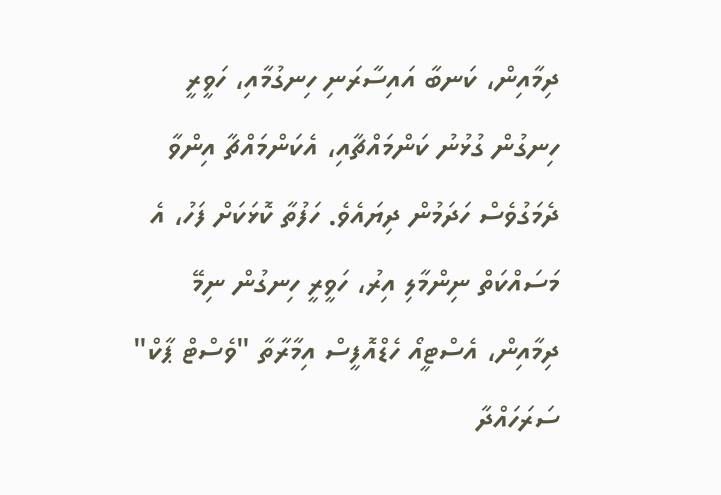ދިމާއިން، ކަނބާ އައިސާރަނި ހިނގުމާއި، ހަވީރީ ހިނގުން ގުޅުނު ކަންމައްޗާއި، އެކަންމައްޗާ އިންވާ ދެމަގުވެސް ހަދަމުން ދިޔައެވެ. ހަފުތާ ކޮޅަކަށް ފަހު، އެ މަސައްކަތް ނިންމާލި އިރު، ހަވީރީ ހިނގުން ނިމޭ ދިމާއިން، އެސްޓީއޯ ހެޑްއޮފީސް އިމާރާތާ "ވެސްޓް ޕާކް" ސަރަހައްދާ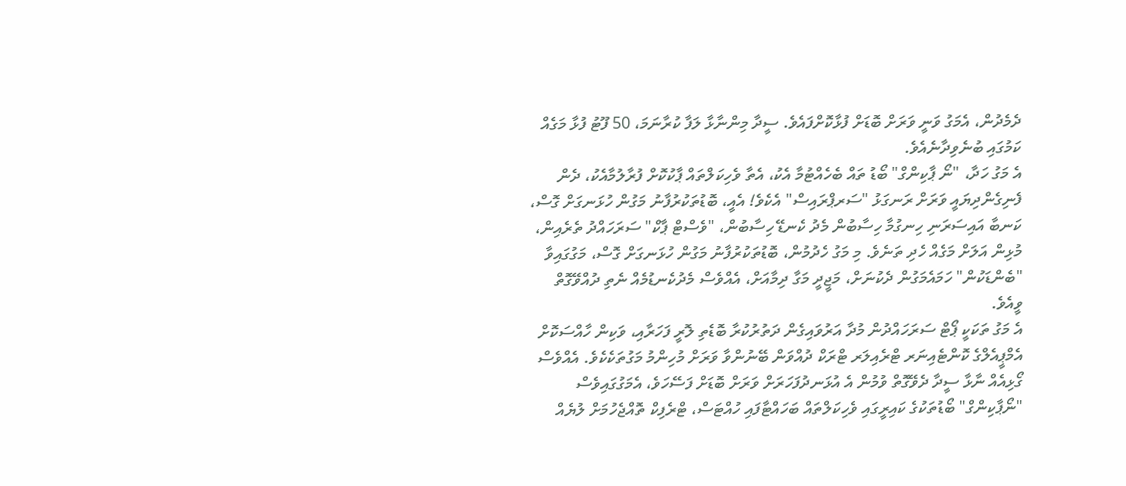ދެމެދުން، އެމަގު ވަނީ ވަރަށް ބޮޑަށް ފުޅާކޮށްފައެވެ. ސީދާ މިންނާޅާ ލަފާ ކުރާނަމަ، 50 ފޫޓު ފުޅާ މަގެއް ކަމުގައި ބުނެވިދާނެއެވެ.
އެ މަގު ހަދާ، "ނޯ ޕާކިންގް" ބޯޑު ތައް ބެހެއްޓުމާ އެކު، އެތާ ވެހިކަލްތައް ޕާކުކޮށް ފުރާލުމާއެކު، ދެން ފެނިގެންދިޔައީ ވަރަށް ރަނގަޅު "ސަރޕްރައިސް" އެކެވެ! އެއީ، ބޮޑުތަކުރުފާނު މަގުން ހުޅަނގަށް ގޮސް، ކަނބާ އައިސަރަނި ހިނގުމާ ހިސާބުން މެދު ކެނޑޭ ހިސާބުން، "ވެސްޓް ޕާކް" ސަރަހައްދު ތެރެއިން، މުޅިން އަލަށް މަގެއް ހެދި ތަނެވެ. މި މަގު ހެދުމުން، ބޮޑުތަކުރުފާނު މަގުން ހުޅަނގަށް ގޮސް، މަގުގައިވާ "ބެންޑަކުން" ހަމައެމަގުން ދެކުނަށް، މަޖީދީ މަގާ ދިމާއަށް، އެއްވެސް މެދުކެނޑުމެއް ނެތި ދުއްވޭގޮތް ވީއެވެ.
އެ މަގު ތަކަކީ ޕޯޓް ސަރަހައްދުން މުދާ އަރުވައިގެން ދަތުރުކުރާ ބޮޑެތި ލޮރީ ފަހަރާއި، ވަކިން ހާއްސަކޮށް އެމްޕީއެލްގެ ކޮންޓެއިނަރ ޓްރެއިލަރ ޓްރަކް ދުއްވަން ބޭނުންވާ ވަރަށް މުހިންމު މަގުތަކެކެވެ. އެއްވެސް ގޯޅިއެއް ނާޅާ ސީދާ ދެވޭގޮތް ވުމުން އެ އުޅަނދުފަހަރަށް ވަރަށް ބޮޑަށް ފަސޭހަވެ، އެމަގުގައިވެސް "ނޯޕާކިންގް" ބޯޑުތަކުގެ ކައިރީގައި ވެހިކަލްތައް ބަހައްޓާފައި ހުއްޓަސް، ޓްރެފިކް ތޮއްޖެހުމަށް ލުޔެއް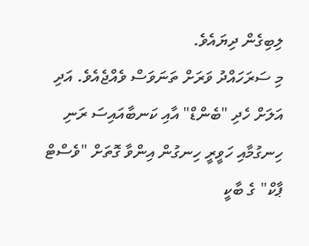ލިބިގެން ދިޔައެވެ.
މި ސަރަހައްދު ވަރަށް ތަނަވަސް ވެއްޖެއެވެ. އަދި އަލަށް ހެދި "ބެންޑް" އާއި ކަނބާއައިސަ ރަނި ހިނގުމާއި ހަވީރީ ހިނގުން އިންވާ ގޮތަށް "ވެސްޓް ޕާކް" ގެ ބާކީ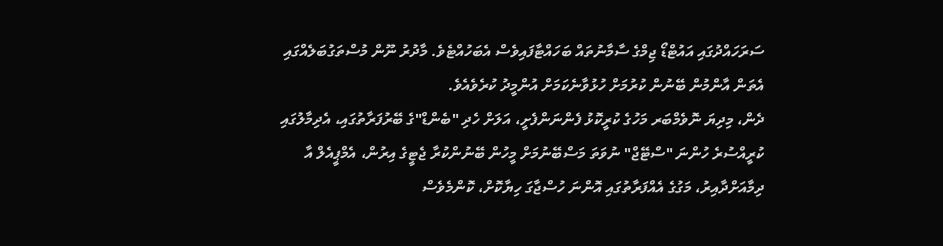ސަރަހައްދުގައި އައުޓްޑޯ ޖިމްގެ ސާމާނުތައް ބަހައްޓާފައިވެސް އެބަހުއްޓެވެ. މާދުރު ނޫން މުސްތަގުބަލެއްގައި އެތަން އާންމުން ބޭނުން ކުރުމަށް ހުޅުވާނެކަމަށް އުންމީދު ކުރެވެއެވެ.
ދެން، މިދިޔަ ނޮވެމްބަރ މަހުގެ ކުރީކޮޅު ފެންނަންފެށީ، އަލަށް ހެދި "ބެންޑް"ގެ ބޭރުފަރާތުގައި، އެދިމާލުގައި ކުރީއްސުރެ ހުންނަ "ސްޓޭޖް" ނުވަތަ މަސްބޭނުމަށް މީހުން ބޭނުންކުރާ ޖެޓީގެ އިރުން، އެމްޕީއެލް އާ ދިމާއަށްދާއިރު، މަގުގެ އެއްފަރާތުގައި އޮންނަ ހުސްޖާގަ ހިޔާކޮށް، ކޮންމެވެސް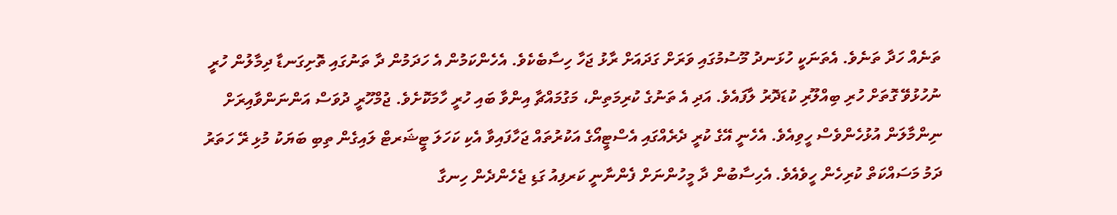ތަނެއް ހަދާ ތަނެވެ. އެތަނަކީ ހުޅަނދު މޫސުމުގައި ވަރަށް ގަދައަށް ރާޅު ޖަހާ ހިސާބެކެވެ. އެހެންކަމުން އެ ހަދަމުން ދާ ތަނުގައި ތޮށިގަނޑާ ދިމާލުން ހުރީ ނުހުޅުވޭ ގޮތަށް ހުރި ބިއްލޫރި ކުޑަދޮރު ލާފައެވެ. އަދި އެ ތަނުގެ ކުރިމަތިން، މަގުމައްޗާ އިންވާ ބައި ހުރީ ހާމަކޮށެވެ. ޖުމްހޫރީ ދުވަސް އަންނަންވާއިރަށް ނިންމާލަން އުޅުހެންވެސް ހީވިއެވެ. އެހެނީ އޭގެ ކުރީ ދެރެއްގައި އެސްޓީއޯގެ އަކުރުތައް ޖަހާފައިވާ އެކި ކަހަލަ ޓީޝަރޓް ލައިގެން ތިބި ބަޔަކު މުޅި ރޭ ހަތަރު ދަމު މަސައްކަތް ކުރިހެން ހީވެއެވެ. އެހިސާބުން ދާ މީހުންނަށް ފެންނާނީ ކަރފިއު ގަޑި ޖެހެންދެން ހިނގާ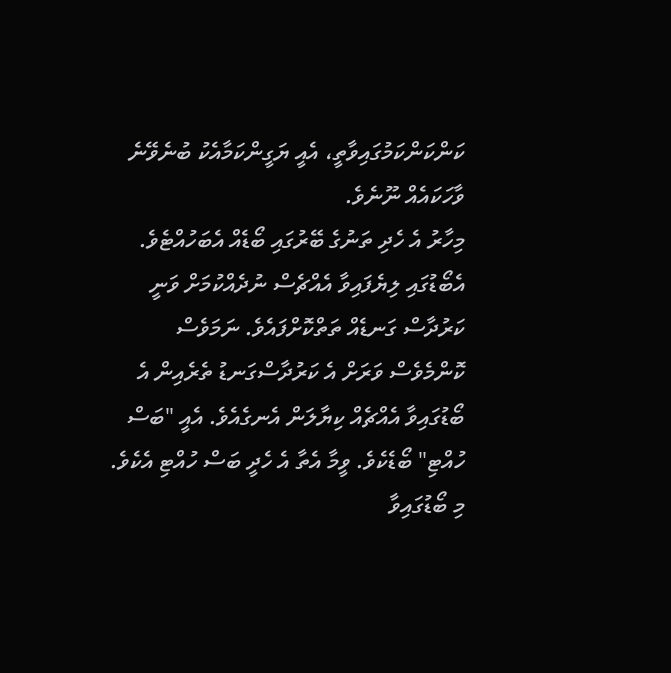ކަންކަންކަމުގައިވާތީ، އެއީ ޔަގީންކަމާއެކު ބުނެވޭނެ ވާހަކައެއް ނޫނެވެ.
މިހާރު އެ ހެދި ތަނުގެ ބޭރުގައި ބޯޑެއް އެބަހުއްޓެވެ. އެބޯޑުގައި ލިޔެފައިވާ އެއްޗެސް ނުދެއްކުމަށް ވަނީ ކަރުދާސް ގަނޑެއް ތަތްކޮށްފައެވެ. ނަމަވެސް ކޮންމެވެސް ވަރަށް އެ ކަރުދާސްގަނޑު ތެރެއިން އެ ބޯޑުގައިވާ އެއްޗެއް ކިޔާލަން އެނގެއެވެ. އެއީ "ބަސް ހުއްޓި" ބޯޑެކެވެ. ވީމާ އެތާ އެ ހެދީ ބަސް ހުއްޓި އެކެވެ.
މި ބޯޑުގައިވާ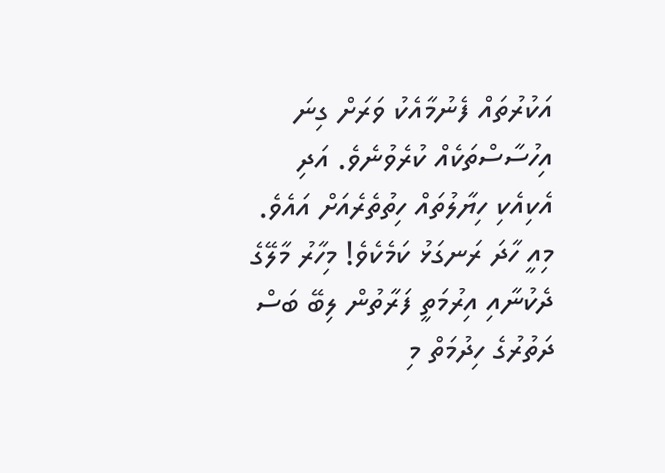އަކުރުތައް ފެނުމާއެކު ވަރަށް ގިނަ އިހުސާސްތަކެއް ކުރެވުނެވެ. އަދި އެކިއެކި ހިޔާލުތައް ހިތުތެރެއަށް އައެވެ. މިއީ ހާދަ ރަނގަޅު ކަމެކެވެ! މިހާރު މާލޭގެ ދެކުނާއި އިރުމަތީ ފަރާތުން ލިބޭ ބަސް ދަތުރުގެ ހިދުމަތް މި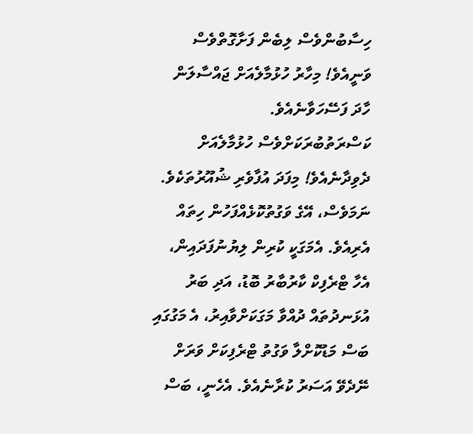ހިސާބުންވެސް ލިބެން ފަށާގޮތްވެސް ވަނީއެވެ! މިހާރު ހުޅުމާލެއަށް ޖައްސާލަން ހާދަ ފަސޭހަވާނެއެވެ. ކަސްރަތުބުރަކަށްވެސް ހުޅުމާލެއަށް ދެވިދާނެއެވެ! މިފަދަ އުފާވެރި ޝުއޫރުތަކެވެ.
ނަމަވެސް، އޭގެ ވަގުތުކޮޅެއްފަހުން ހިތައް އެރިއެވެ. އެމަގަކީ ކުރިން ލިޔުނުފަދައިން، އެހާ ޓްރެފިކް ކާރުބާރު ބޮޑު، އަދި ބަރު އުޅަނދުތައް ދުއްވާ މަގަކަށްވާއިރު، އެ މަގުގައި ބަސް މަޑުކޮށްލާ ވަގުތު ޓްރެފިކަށް ވަރަށް ނޭދެވޭ އަސަރު ކުރާނެއެވެ. އެހެނީ، ބަސް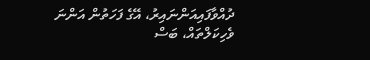ދުއްވާފައިއަންނައިރު، އޭގެ ފަހަތުން އަންނަ ވެހިކަލްތައް، ބަސް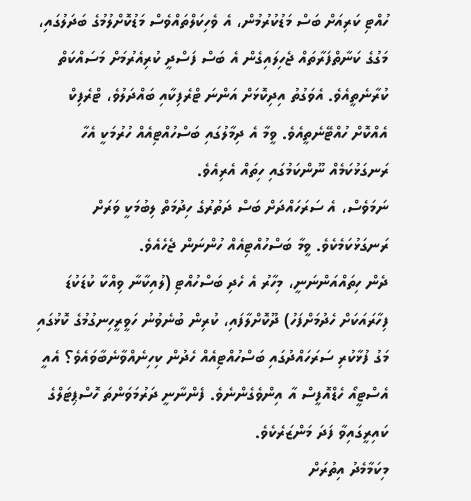ހުއްޓި ކަރިއަށް ބަސް މަޑުކުރުމުން، އެ ވެހިކަލްތައްވެސް މަޑުކޮށްލުމުގެ ބަދަލުގައި، މަގުގެ ކަނާތްފަރާތައް ޖެހިލައިގެން އެ ބަސް ފަސްދީ ކުރިއެރުމަށް މަސައްކަތް ކުރާނެތީއެވެ. އެވަގުތު އިދިކޮޅަށް އަންނަ ޓްރެފިކާއި ބައްދަލުވެ، ޓްރެފިކް އެއްކޮށް ހުއްޓޭނެތީއެވެ. ވީމާ އެ ދިމާލުގައި ބަސްހުއްޓިއެއް ހުރުމަކީ އެހާ ރަނގަޅުކަމެއް ނޫންކަމުގައި ހިތައް އެރިއެވެ.
ނަމަވެސް، އެ ސަރަހައްދަށް ބަސް ދަތުރުގެ ހިދުމަތް ލިބުމަކީ ވަރަށް ރަނގަޅުކަމެކެވެ. ވީމާ ބަސްހުއްޓިއެއް ހުންނަން ޖެހެއެވެ.
ދެން ހިތައްއަންނަނީ، މިހާރު އެ ހެދި ބަސްހުއްޓި (ލުއިކާނާ ވިއްކާ ކުޑަކުޑަ ފިހާރައަކަށް ހެދުމަށްފަހު) ދޫކޮށްލާފައި، ކުރިން ބުނެވުނު ހަވީރީހިނގުމުގެ ކޮޅުގައި މަގު ފުޅާކުރި ސަރަހައްދުގައި ބަސްހުއްޓިއެއް ހެދުން ކިހިނެއްވާނެބާވައެވެ؟ އެއީ އެސްޓީއޯ ހެޑްއޮފީސް އާ އިންވެގެންނެވެ. ފެންނާނީ ދަރުމަވަންތަ ހޮސްޕިޓަލްގެ ކައިރީގައިވާ ފަދަ މަންޒަރެކެވެ.
މިކަމާމެދު އިތުރަށް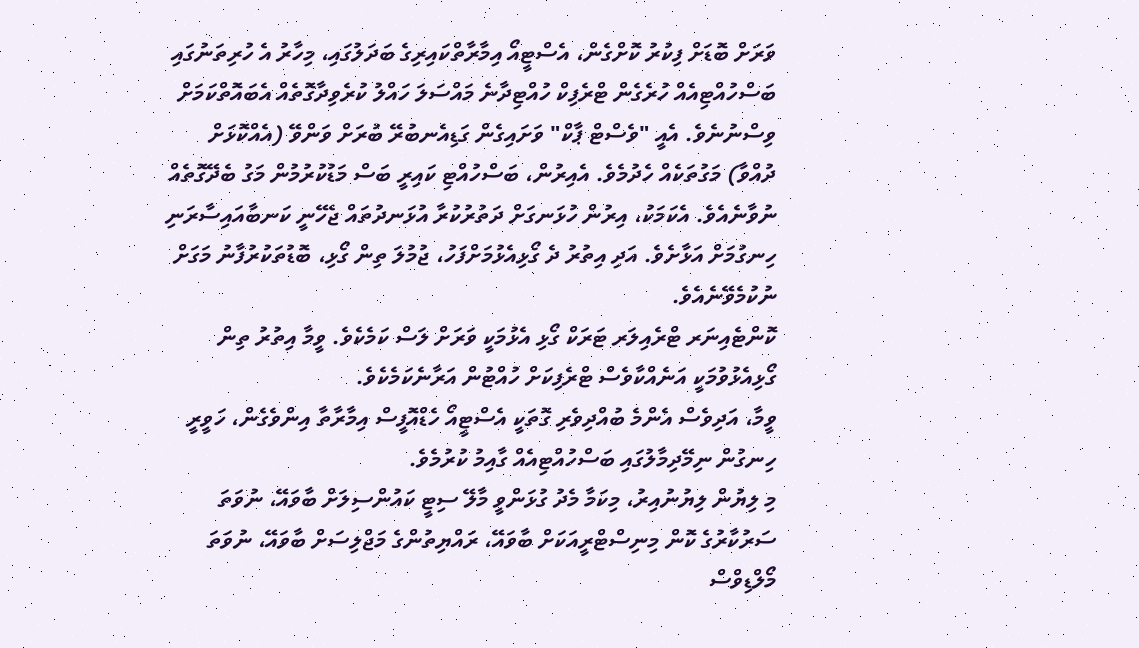ވަރަށް ބޮޑަށް ފިކުރު ކޮށްގެން، އެސްޓީއޯ އިމާރާތްކައިރިގެ ބަދަލުގައި، މިހާރު އެ ހުރިތަނުގައި ބަސްހުއްޓިއެއް ހުރެގެން ޓްރެފިކް ހުއްޓިދާނެ މައްސަލަ ހައްލު ކުރެވިދާގޮތެއް އެބައޮތްކަމަށް ވިސްނުނެވެ. އެއީ "ވެސްޓް ޕާކް" ވަށައިގެން ގަޑިއެނބުރޭ ބުރަށް ވަންވޭ (އެއްކޮޅަށް ދުއްވާ) މަގުތަކެއް ހެދުމެވެ. އެއިރުން، ބަސްހުއްޓި ކައިރީ ބަސް މަޑުކުރުމުން މަގު ބެދޭގޮތެއް ނުވާނެއެވެ. އެކަމަކު، އިރުން ހުޅަނގަށް ދަތުރުކުރާ އުޅަނދުތައް ޖެހޭނީ ކަނބާއައިސާރަނި ހިނގުމަށް އަޅާށެވެ. އަދި އިތުރު ދެ ގޯޅިއެޅުމަށްފަހު، ޖުމުލަ ތިން ގޯޅި، ބޮޑުތަކުރުފާނު މަގަށް ނުކުމެވޭނެއެވެ.
ކޮންޓެއިނަރ ޓްރެއިލަރ ޓަރަކް ގޯޅި އެޅުމަކީ ވަރަށް ލަސް ކަމެކެވެ. ވީމާ އިތުރު ތިން ގޯޅިއެޅުވުމަކީ އަނެއްކާވެސް ޓްރެފިކަށް ހުއްޓުން އަރާނެކަމެކެވެ.
ވީމާ، އަދިވެސް އެންމެ ބުއްދިވެރި ގޮތަކީ އެސްޓީއޯ ހެޑްއޮފީސް އިމާރާތާ އިންވެގެން، ހަވީރީ ހިނގުން ނިމޭދިމާލުގައި ބަސްހުއްޓިއެއް ގާއިމު ކުރުމެވެ.
މި ލިޔުން ލިޔުނުއިރު، މިކަމާ މެދު ގުޅަންވީ މާލޭ ސިޓީ ކައުންސިލަށް ބާވައޭ، ނުވަތަ ސަރުކާރުގެ ކޮން މިނިސްޓްރީއަކަށް ބާވައޭ، ރައްޔިތުންގެ މަޖްލިސަށް ބާވައޭ، ނުވަތަ މޯލްޑިވްސް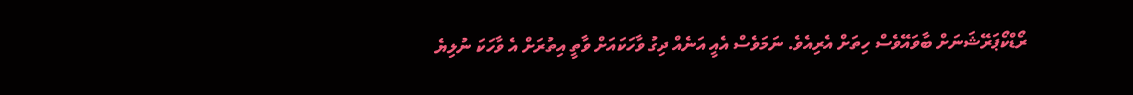ރޯޑްކޯޕަރޭޝަނަށް ބާވައޭވެސް ހިތަށް އެރިއެވެ. ނަމަވެސް އެއީ އަނެއް ދިގު ވާހަކައަށް ވާތީ އިތުރަށް އެ ވާހަކަ ނުލިޔެ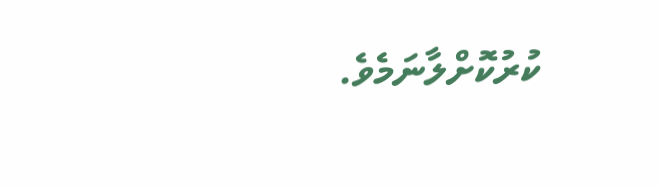ކުރުކޮށްލާނަމެވެ.